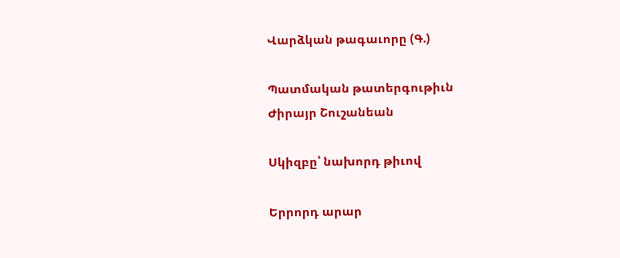Վարձկան թագաւորը (Գ.)

Պատմական թատերգութիւն
Ժիրայր Շուշանեան

Սկիզբը՝ նախորդ թիւով

Երրորդ արար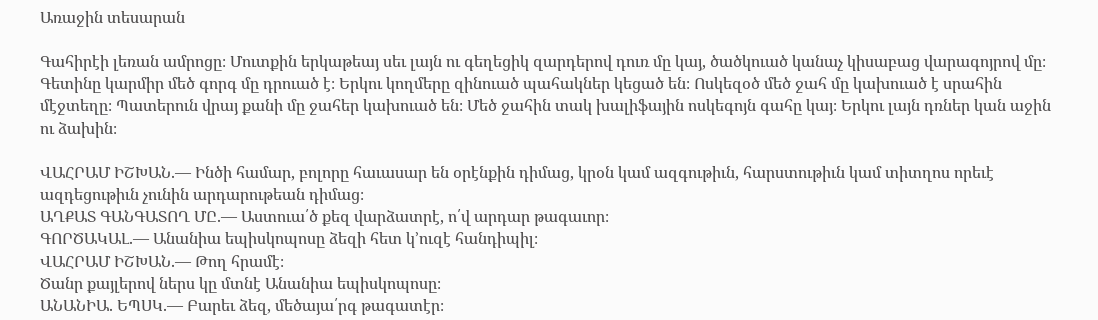Առաջին տեսարան

Գահիրէի լեռան ամրոցը։ Մուտքին երկաթեայ սեւ լայն ու գեղեցիկ զարդերով դուռ մը կայ, ծածկուած կանաչ կիսաբաց վարագոյրով մը։ Գետինը կարմիր մեծ գորգ մը դրուած է։ Երկու կողմերը զինուած պահակներ կեցած են։ Ոսկեզօծ մեծ ջահ մը կախուած է սրահին մէջտեղը։ Պատերուն վրայ քանի մը ջահեր կախուած են։ Մեծ ջահին տակ խալիֆային ոսկեգոյն գահը կայ։ Երկու լայն դռներ կան աջին ու ձախին։

ՎԱՀՐԱՄ ԻՇԽԱՆ.— Ինծի համար, բոլորը հաւասար են օրէնքին դիմաց, կրօն կամ ազգութիւն, հարստութիւն կամ տիտղոս որեւէ ազդեցութիւն չունին արդարութեան դիմաց։
ԱՂՔԱՏ ԳԱՆԳԱՏՈՂ ՄԸ.— Աստուա՛ծ քեզ վարձատրէ, ո՛վ արդար թագաւոր։
ԳՈՐԾԱԿԱԼ.— Անանիա եպիսկոպոսը ձեզի հետ կ՚ուզէ հանդիպիլ։
ՎԱՀՐԱՄ ԻՇԽԱՆ.— Թող հրամէ։
Ծանր քայլերով ներս կը մտնէ Անանիա եպիսկոպոսը։
ԱՆԱՆԻԱ. ԵՊՍԿ.— Բարեւ ձեզ, մեծայա՛րգ թագատէր։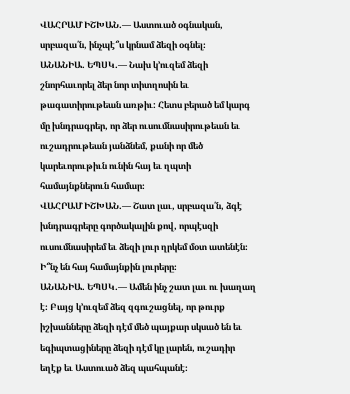ՎԱՀՐԱՄ ԻՇԽԱՆ.— Աստուած օգնական, սրբազա՛ն, ինչպէ՞ս կրնամ ձեզի օգնել։
ԱՆԱՆԻԱ. ԵՊՍԿ.— Նախ կ՚ուզեմ ձեզի շնորհաւորել ձեր նոր տիտղոսին եւ թագատիրութեան առթիւ: Հետս բերած եմ կարգ մը խնդրագրեր, որ ձեր ուսումնասիրութեան եւ ուշադրութեան յանձնեմ, քանի որ մեծ կարեւորութիւն ունին հայ եւ ղպտի համայնքներուն համար։
ՎԱՀՐԱՄ ԻՇԽԱՆ.— Շատ լաւ, սրբազա՛ն, ձգէ խնդրագրերը գործակալին քով, որպէսզի ուսումնասիրեմ եւ ձեզի լուր ղրկեմ մօտ ատենէն։ Ի՞նչ են հայ համայնքին լուրերը։
ԱՆԱՆԻԱ. ԵՊՍԿ.— Ամեն ինչ շատ լաւ ու խաղաղ է։ Բայց կ՚ուզեմ ձեզ զգուշացնել, որ թուրք իշխանները ձեզի դէմ մեծ պայքար սկսած են եւ եգիպտացիները ձեզի դէմ կը լարեն, ուշադիր եղէք եւ Աստուած ձեզ պահպանէ։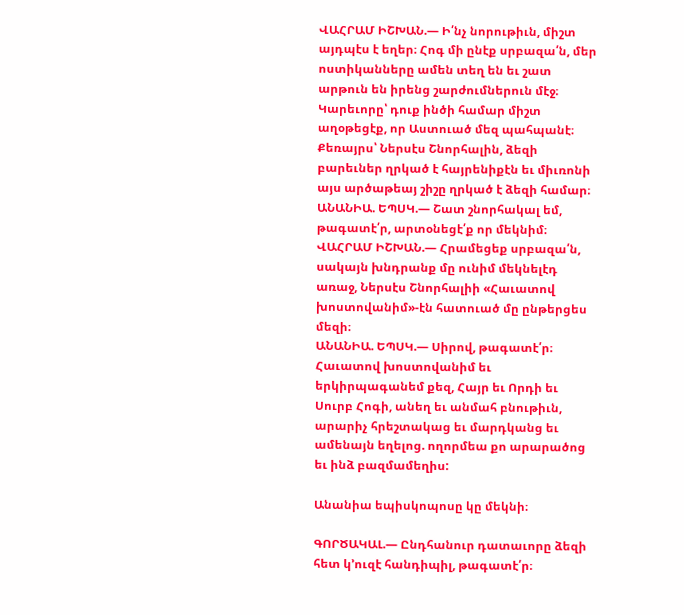ՎԱՀՐԱՄ ԻՇԽԱՆ.— Ի՛նչ նորութիւն, միշտ այդպէս է եղեր։ Հոգ մի ընէք սրբազա՛ն, մեր ոստիկանները ամեն տեղ են եւ շատ արթուն են իրենց շարժումներուն մէջ։ Կարեւորը՝ դուք ինծի համար միշտ աղօթեցէք, որ Աստուած մեզ պահպանէ։ Քեռայրս՝ Ներսէս Շնորհալին, ձեզի բարեւներ ղրկած է հայրենիքէն եւ միւռոնի այս արծաթեայ շիշը ղրկած է ձեզի համար։
ԱՆԱՆԻԱ. ԵՊՍԿ.— Շատ շնորհակալ եմ, թագատէ՛ր, արտօնեցէ՛ք որ մեկնիմ։
ՎԱՀՐԱՄ ԻՇԽԱՆ.— Հրամեցեք սրբազա՛ն, սակայն խնդրանք մը ունիմ մեկնելէդ առաջ, Ներսէս Շնորհալիի «Հաւատով խոստովանիմ»-էն հատուած մը ընթերցես մեզի։
ԱՆԱՆԻԱ. ԵՊՍԿ.— Սիրով, թագատէ՛ր։
Հաւատով խոստովանիմ եւ երկիրպագանեմ քեզ, Հայր եւ Որդի եւ Սուրբ Հոգի, անեղ եւ անմահ բնութիւն, արարիչ հրեշտակաց եւ մարդկանց եւ ամենայն եղելոց. ողորմեա քո արարածոց եւ ինձ բազմամեղիս:

Անանիա եպիսկոպոսը կը մեկնի։

ԳՈՐԾԱԿԱԼ.— Ընդհանուր դատաւորը ձեզի հետ կ՚ուզէ հանդիպիլ, թագատէ՛ր։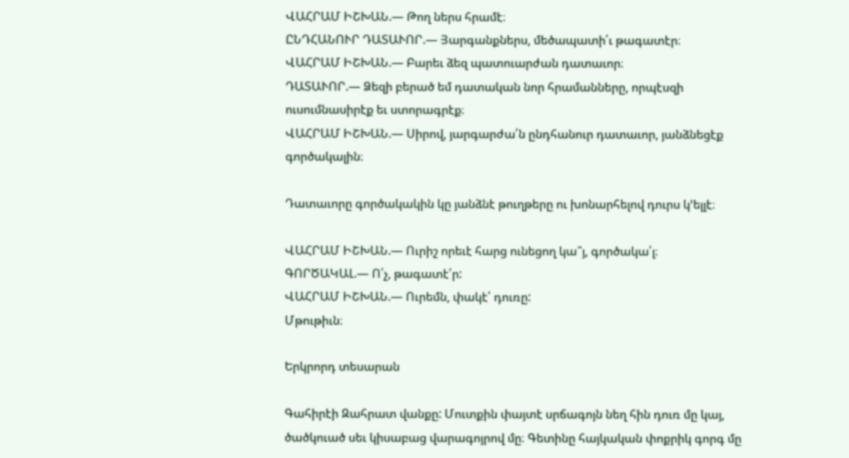ՎԱՀՐԱՄ ԻՇԽԱՆ.— Թող ներս հրամէ։
ԸՆԴՀԱՆՈՒՐ ԴԱՏԱՒՈՐ.— Յարգանքներս, մեծապատի՛ւ թագատէր։
ՎԱՀՐԱՄ ԻՇԽԱՆ.— Բարեւ ձեզ պատուարժան դատաւոր։
ԴԱՏԱՒՈՐ.— Ձեզի բերած եմ դատական նոր հրամանները, որպէսզի ուսումնասիրէք եւ ստորագրէք։
ՎԱՀՐԱՄ ԻՇԽԱՆ.— Սիրով, յարգարժա՛ն ընդհանուր դատաւոր, յանձնեցէք գործակալին։

Դատաւորը գործակակին կը յանձնէ թուղթերը ու խոնարհելով դուրս կ՚ելլէ։

ՎԱՀՐԱՄ ԻՇԽԱՆ.— Ուրիշ որեւէ հարց ունեցող կա՞յ, գործակա՛լ։
ԳՈՐԾԱԿԱԼ.— Ո՛չ, թագատէ՛ր:
ՎԱՀՐԱՄ ԻՇԽԱՆ.— Ուրեմն, փակէ՛ դուռը:
Մթութիւն։

Երկրորդ տեսարան

Գահիրէի Զահրատ վանքը: Մուտքին փայտէ սրճագոյն նեղ հին դուռ մը կայ, ծածկուած սեւ կիսաբաց վարագոյրով մը։ Գետինը հայկական փոքրիկ գորգ մը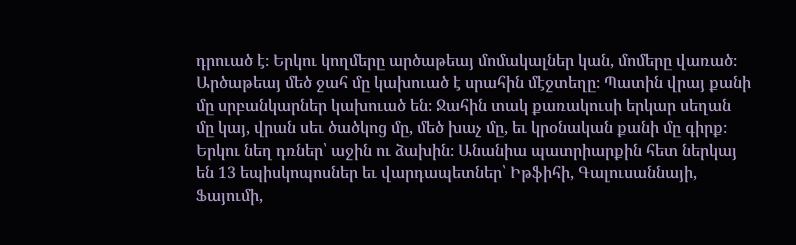դրուած է։ Երկու կողմերը արծաթեայ մոմակալներ կան, մոմերը վառած։ Արծաթեայ մեծ ջահ մը կախուած է սրահին մէջտեղը։ Պատին վրայ քանի մը սրբանկարներ կախուած են։ Ջահին տակ քառակուսի երկար սեղան մը կայ, վրան սեւ ծածկոց մը, մեծ խաչ մը, եւ կրօնական քանի մը գիրք։ Երկու նեղ դռներ՝ աջին ու ձախին։ Անանիա պատրիարքին հետ ներկայ են 13 եպիսկոպոսներ եւ վարդապետներ՝ Իթֆիհի, Գալուսաննայի, Ֆայումի,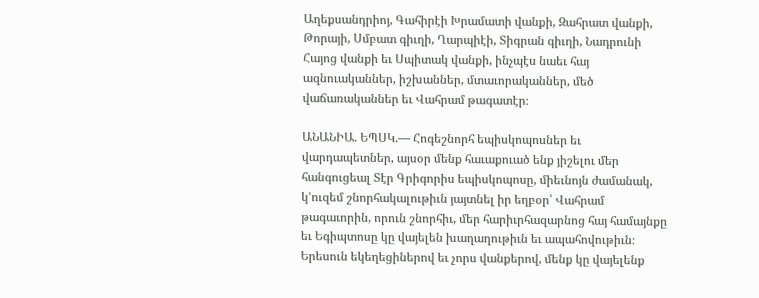Աղեքսանդրիոյ, Գահիրէի Խրամատի վանքի, Զահրատ վանքի, Թորայի, Սմբատ գիւղի, Ղարպիէի, Տիգրան գիւղի, Նադրունի Հայոց վանքի եւ Սպիտակ վանքի, ինչպէս նաեւ հայ ազնուականներ, իշխաններ, մտաւորականներ, մեծ վաճառականներ եւ Վահրամ թագատէր։

ԱՆԱՆԻԱ. ԵՊՍԿ.— Հոգեշնորհ եպիսկոպոսներ եւ վարդապետներ, այսօր մենք հաւաքուած ենք յիշելու մեր հանգուցեալ Տէր Գրիգորիս եպիսկոպոսը, միեւնոյն ժամանակ, կ՚ուզեմ շնորհակալութիւն յայտնել իր եղբօր՝ Վահրամ թագաւորին, որուն շնորհիւ, մեր հարիւրհազարնոց հայ համայնքը եւ Եգիպտոսը կը վայելեն խաղաղութիւն եւ ապահովութիւն։ Երեսուն եկեղեցիներով եւ չորս վանքերով, մենք կը վայելենք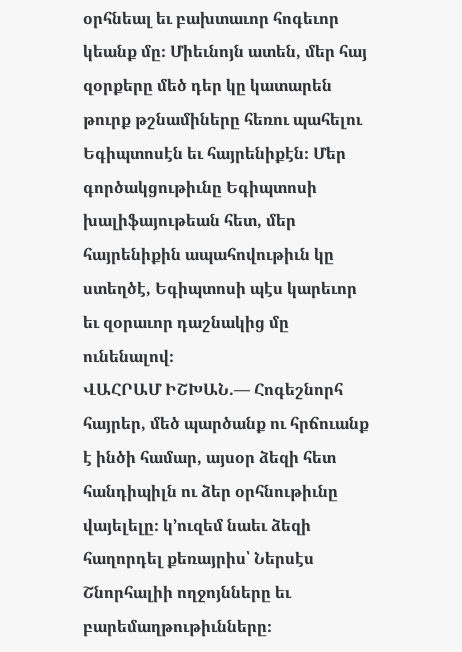օրհնեալ եւ բախտաւոր հոգեւոր կեանք մը։ Միեւնոյն ատեն, մեր հայ զօրքերը մեծ դեր կը կատարեն թուրք թշնամիները հեռու պահելու Եգիպտոսէն եւ հայրենիքէն։ Մեր գործակցութիւնը Եգիպտոսի խալիֆայութեան հետ, մեր հայրենիքին ապահովութիւն կը ստեղծէ, Եգիպտոսի պէս կարեւոր եւ զօրաւոր դաշնակից մը ունենալով։
ՎԱՀՐԱՄ ԻՇԽԱՆ.— Հոգեշնորհ հայրեր, մեծ պարծանք ու հրճուանք է ինծի համար, այսօր ձեզի հետ հանդիպիլն ու ձեր օրհնութիւնը վայելելը։ կ՚ուզեմ նաեւ ձեզի հաղորդել քեռայրիս՝ Ներսէս Շնորհալիի ողջոյնները եւ բարեմաղթութիւնները։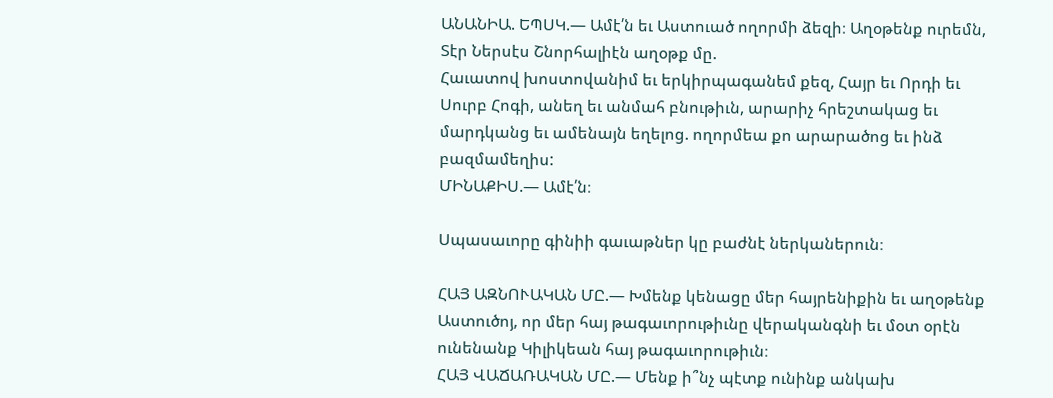ԱՆԱՆԻԱ. ԵՊՍԿ.— Ամէ՛ն եւ Աստուած ողորմի ձեզի։ Աղօթենք ուրեմն, Տէր Ներսէս Շնորհալիէն աղօթք մը.
Հաւատով խոստովանիմ եւ երկիրպագանեմ քեզ, Հայր եւ Որդի եւ Սուրբ Հոգի, անեղ եւ անմահ բնութիւն, արարիչ հրեշտակաց եւ մարդկանց եւ ամենայն եղելոց. ողորմեա քո արարածոց եւ ինձ բազմամեղիս:
ՄԻՆԱՔԻՍ.— Ամէ՛ն։

Սպասաւորը գինիի գաւաթներ կը բաժնէ ներկաներուն։

ՀԱՅ ԱԶՆՈՒԱԿԱՆ ՄԸ.— Խմենք կենացը մեր հայրենիքին եւ աղօթենք Աստուծոյ, որ մեր հայ թագաւորութիւնը վերականգնի եւ մօտ օրէն ունենանք Կիլիկեան հայ թագաւորութիւն։
ՀԱՅ ՎԱՃԱՌԱԿԱՆ ՄԸ.— Մենք ի՞նչ պէտք ունինք անկախ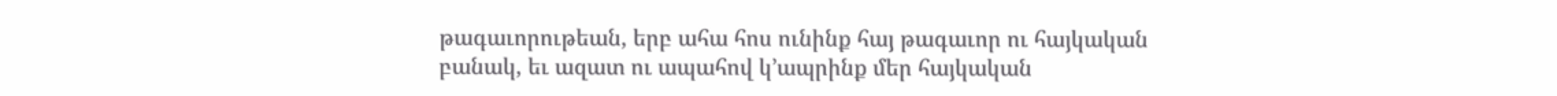թագաւորութեան, երբ ահա հոս ունինք հայ թագաւոր ու հայկական բանակ, եւ ազատ ու ապահով կ՚ապրինք մեր հայկական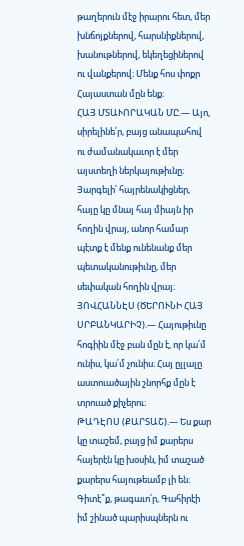թաղերուն մէջ իրարու հետ, մեր խնճոյքներով, հարսնիքներով, խանութներով, եկեղեցիներով ու վանքերով։ Մենք հոս փոքր Հայաստան մըն ենք։
ՀԱՅ ՄՏԱՒՈՐԱԿԱՆ ՄԸ.— Այո, սիրելինե՛ր, բայց անապահով ու ժամանակաւոր է մեր այստեղի ներկայութիւնը։ Յարգելի՛ հայրենակիցներ, հայը կը մնայ հայ միայն իր հողին վրայ, անոր համար պէտք է մենք ունենանք մեր պետականութիւնը, մեր սեփական հողին վրայ։
ՅՈՎՀԱՆՆԷՍ (ԾԵՐՈՒՆԻ ՀԱՅ ՍՐԲԱՆԿԱՐԻՉ).— Հայութիւնը հոգիին մէջ բան մըն է, որ կա՛մ ունիս, կա՛մ չունիս։ Հայ ըլլալը աստուածային շնորհք մըն է տրուած քիչերու։
ԹԱԴԷՈՍ (ՔԱՐՏԱՇ).— Ես քար կը տաշեմ, բայց իմ քարերս հայերէն կը խօսին, իմ տաշած քարերս հայութեամբ լի են։ Գիտէ՞ք, թագաւո՛ր, Գահիրէի իմ շինած պարիսպներն ու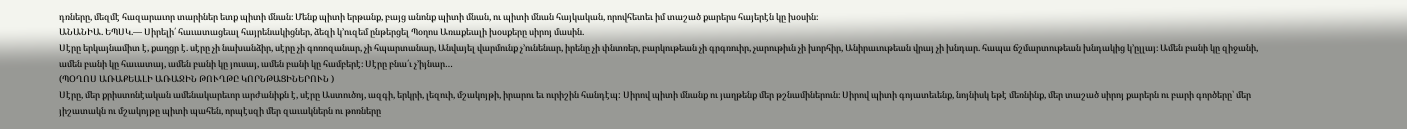դռները, մեզմէ հազարաւոր տարիներ ետք պիտի մնան։ Մենք պիտի երթանք, բայց անոնք պիտի մնան, ու պիտի մնան հայկական, որովհետեւ իմ տաշած քարերս հայերէն կը խօսին։
ԱՆԱՆԻԱ. ԵՊՍԿ.— Սիրելի՛ հաւատացեալ հայրենակիցներ, ձեզի կ՚ուզեմ ընթերցել Պօղոս Առաքեալի խօսքերը սիրոյ մասին.
Սէրը երկայնամիտ է, քաղցր է. սէրը չի նախանձիր, սէրը չի գոռոզանար, չի հպարտանար, Անվայել վարմունք չ’ունենար, իրենը չի փնտռեր, բարկութեան չի գրգռուիր, չարութիւն չի խորհիր, Անիրաւութեան վրայ չի խնդար. հապա ճշմարտութեան խնդակից կ’ըլլայ։ Ամեն բանի կը զիջանի, ամեն բանի կը հաւատայ, ամեն բանի կը յուսայ, ամեն բանի կը համբերէ։ Սէրը բնա՛ւ չ’իյնար…
(ՊՕՂՈՍ ԱՌԱՔԵԱԼԻ ԱՌԱՋԻՆ ԹՈՒՂԹԸ ԿՈՐՆԹԱՑԻՆԵՐՈՒՆ )
Սէրը, մեր քրիստոնէական ամենակարեւոր արժանիքն է, սէրը Աստուծոյ, ազգի, երկրի, լեզուի, մշակոյթի, իրարու եւ ուրիշին հանդէպ: Սիրով պիտի մնանք ու յաղթենք մեր թշնամիներուն։ Սիրով պիտի գոյատեւենք, նոյնիսկ եթէ մեռնինք, մեր տաշած սիրոյ քարերն ու բարի գործերը՝ մեր յիշատակն ու մշակոյթը պիտի պահեն, որպէսզի մեր զաւակներն ու թոռները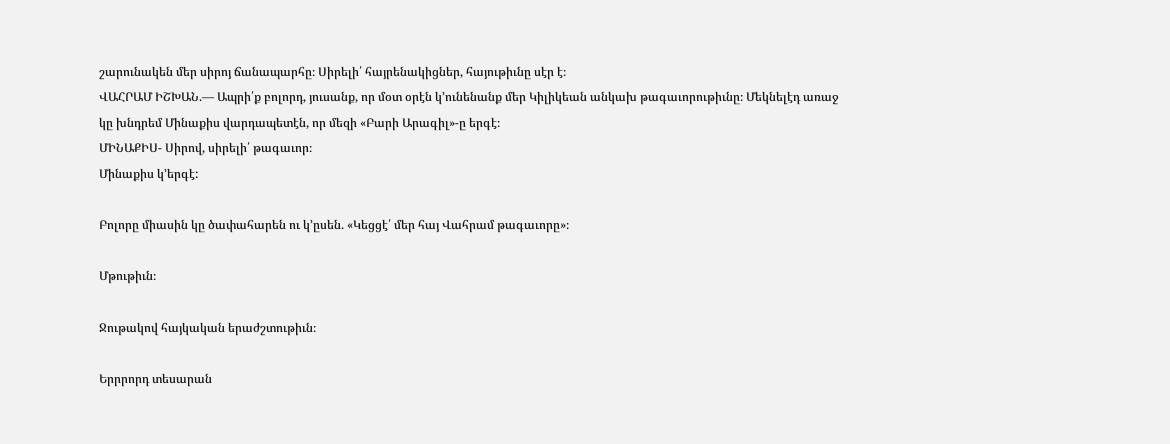շարունակեն մեր սիրոյ ճանապարհը։ Սիրելի՛ հայրենակիցներ, հայութիւնը սէր է։
ՎԱՀՐԱՄ ԻՇԽԱՆ.— Ապրի՛ք բոլորդ, յուսանք, որ մօտ օրէն կ՚ունենանք մեր Կիլիկեան անկախ թագաւորութիւնը։ Մեկնելէդ առաջ կը խնդրեմ Մինաքիս վարդապետէն, որ մեզի «Բարի Արագիլ»-ը երգէ։
ՄԻՆԱՔԻՍ- Սիրով, սիրելի՛ թագաւոր։
Մինաքիս կ՚երգէ:

Բոլորը միասին կը ծափահարեն ու կ՚ըսեն. «Կեցցէ՛ մեր հայ Վահրամ թագաւորը»։

Մթութիւն։

Ջութակով հայկական երաժշտութիւն։

Երրրորդ տեսարան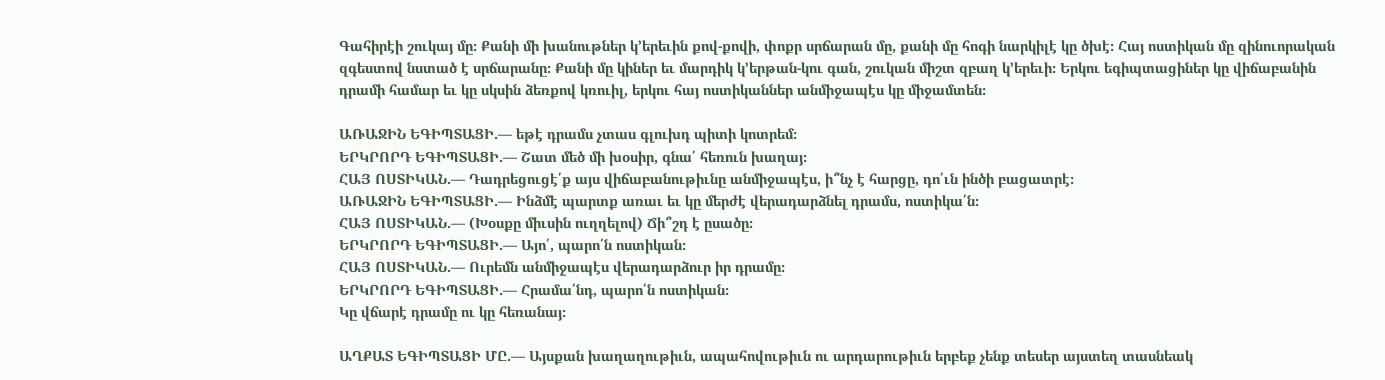Գահիրէի շուկայ մը։ Քանի մի խանութներ կ՚երեւին քով-քովի, փոքր սրճարան մը, քանի մը հոգի նարկիլէ կը ծխէ։ Հայ ոստիկան մը զինուորական զգեստով նստած է սրճարանը։ Քանի մը կիներ եւ մարդիկ կ՚երթան-կու գան, շուկան միշտ զբաղ կ՚երեւի։ Երկու եգիպտացիներ կը վիճաբանին դրամի համար եւ կը սկսին ձեռքով կռուիլ, երկու հայ ոստիկաններ անմիջապէս կը միջամտեն։

ԱՌԱՋԻՆ ԵԳԻՊՏԱՑԻ.— եթէ դրամս չտաս գլուխդ պիտի կոտրեմ։
ԵՐԿՐՈՐԴ ԵԳԻՊՏԱՑԻ.— Շատ մեծ մի խօսիր, գնա՛ հեռուն խաղայ։
ՀԱՅ ՈՍՏԻԿԱՆ.— Դադրեցուցէ՛ք այս վիճաբանութիւնը անմիջապէս, ի՞նչ է հարցը, դո՛ւն ինծի բացատրէ։
ԱՌԱՋԻՆ ԵԳԻՊՏԱՑԻ.— Ինձմէ պարտք առաւ եւ կը մերժէ վերադարձնել դրամս, ոստիկա՛ն։
ՀԱՅ ՈՍՏԻԿԱՆ.— (Խօսքը միւսին ուղղելով) Ճի՞շդ է ըսածը։
ԵՐԿՐՈՐԴ ԵԳԻՊՏԱՑԻ.— Այո՛, պարո՛ն ոստիկան։
ՀԱՅ ՈՍՏԻԿԱՆ.— Ուրեմն անմիջապէս վերադարձուր իր դրամը։
ԵՐԿՐՈՐԴ ԵԳԻՊՏԱՑԻ.— Հրամա՛նդ, պարո՛ն ոստիկան։
Կը վճարէ դրամը ու կը հեռանայ։

ԱՂՔԱՏ ԵԳԻՊՏԱՑԻ ՄԸ.— Այսքան խաղաղութիւն, ապահովութիւն ու արդարութիւն երբեք չենք տեսեր այստեղ տասնեակ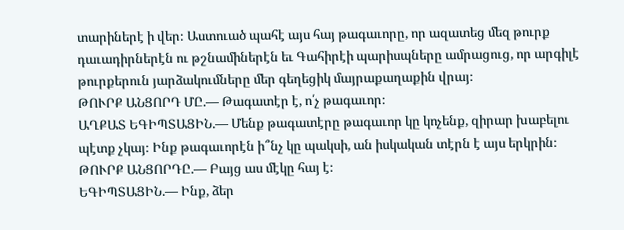տարիներէ ի վեր։ Աստուած պահէ այս հայ թագաւորը, որ ազատեց մեզ թուրք դաւադիրներէն ու թշնամիներէն եւ Գահիրէի պարիսպները ամրացուց, որ արգիլէ թուրքերուն յարձակումները մեր գեղեցիկ մայրաքաղաքին վրայ։
ԹՈՒՐՔ ԱՆՑՈՐԴ ՄԸ.— Թագատէր է, ո՛չ թագաւոր։
ԱՂՔԱՏ ԵԳԻՊՏԱՑԻՆ.— Մենք թագատէրը թագաւոր կը կոչենք, զիրար խաբելու պէտք չկայ։ Ինք թագաւորէն ի՞նչ կը պակսի, ան իսկական տէրն է այս երկրին։
ԹՈՒՐՔ ԱՆՑՈՐԴԸ.— Բայց աս մէկը հայ է։
ԵԳԻՊՏԱՑԻՆ.— Ինք, ձեր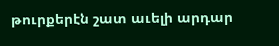թուրքերէն շատ աւելի արդար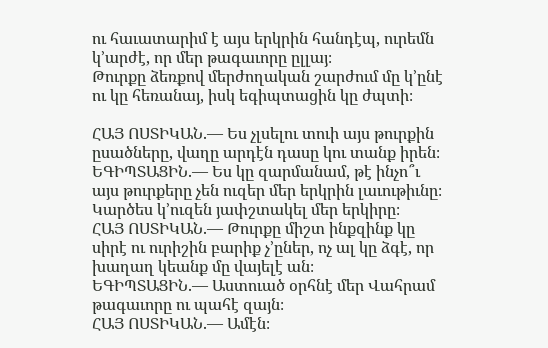ու հաւատարիմ է այս երկրին հանդէպ, ուրեմն կ՚արժէ, որ մեր թագաւորը ըլլայ։
Թուրքը ձեռքով մերժողական շարժում մը կ՚ընէ ու կը հեռանայ, իսկ եգիպտացին կը ժպտի։

ՀԱՅ ՈՍՏԻԿԱՆ.— Ես չլսելու տուի այս թուրքին ըսածները, վաղը արդէն դասը կու տանք իրեն։
ԵԳԻՊՏԱՑԻՆ.— Ես կը զարմանամ, թէ ինչո՞ւ այս թուրքերը չեն ուզեր մեր երկրին լաւութիւնը։ Կարծես կ՚ուզեն յափշտակել մեր երկիրը։
ՀԱՅ ՈՍՏԻԿԱՆ.— Թուրքը միշտ ինքզինք կը սիրէ ու ուրիշին բարիք չ’ըներ, ոչ ալ կը ձգէ, որ խաղաղ կեանք մը վայելէ ան։
ԵԳԻՊՏԱՑԻՆ.— Աստուած օրհնէ մեր Վահրամ թագաւորը ու պահէ զայն։
ՀԱՅ ՈՍՏԻԿԱՆ.— Ամէն։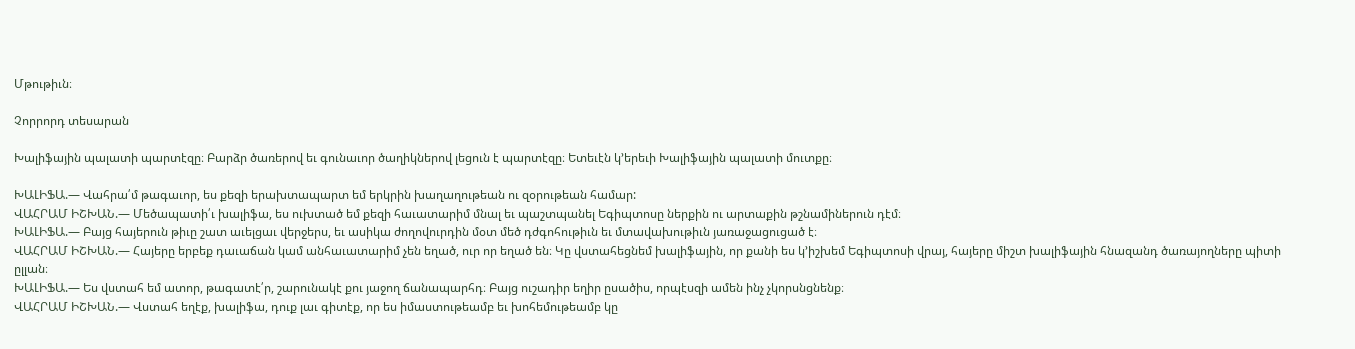Մթութիւն։

Չորրորդ տեսարան

Խալիֆային պալատի պարտէզը։ Բարձր ծառերով եւ գունաւոր ծաղիկներով լեցուն է պարտէզը։ Ետեւէն կ՚երեւի Խալիֆային պալատի մուտքը։

ԽԱԼԻՖԱ.— Վահրա՛մ թագաւոր, ես քեզի երախտապարտ եմ երկրին խաղաղութեան ու զօրութեան համար:
ՎԱՀՐԱՄ ԻՇԽԱՆ.— Մեծապատի՛ւ խալիֆա, ես ուխտած եմ քեզի հաւատարիմ մնալ եւ պաշտպանել Եգիպտոսը ներքին ու արտաքին թշնամիներուն դէմ։
ԽԱԼԻՖԱ.— Բայց հայերուն թիւը շատ աւելցաւ վերջերս, եւ ասիկա ժողովուրդին մօտ մեծ դժգոհութիւն եւ մտավախութիւն յառաջացուցած է։
ՎԱՀՐԱՄ ԻՇԽԱՆ.— Հայերը երբեք դաւաճան կամ անհաւատարիմ չեն եղած, ուր որ եղած են։ Կը վստահեցնեմ խալիֆային, որ քանի ես կ՚իշխեմ Եգիպտոսի վրայ, հայերը միշտ խալիֆային հնազանդ ծառայողները պիտի ըլլան։
ԽԱԼԻՖԱ.— Ես վստահ եմ ատոր, թագատէ՛ր, շարունակէ քու յաջող ճանապարհդ։ Բայց ուշադիր եղիր ըսածիս, որպէսզի ամեն ինչ չկորսնցնենք։
ՎԱՀՐԱՄ ԻՇԽԱՆ.— Վստահ եղէք, խալիֆա, դուք լաւ գիտէք, որ ես իմաստութեամբ եւ խոհեմութեամբ կը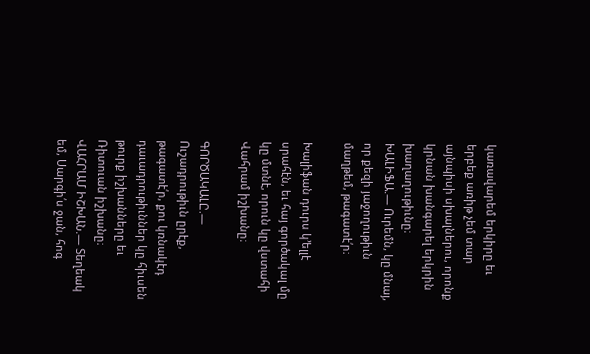կառավարեմ երկիրը եւ երբեք առիթ չեմ տար այնպիսի սխալներու, որոնք կրնան խանգարել երկրին խաղաղութիւնը։
ԽԱԼԻՖԱ.— Ուրեմն, կը մնայ, որ քեզի յաջողութիւն մաղթեմ, թագատէ՛ր։

Խալիֆան դուրս կ՚ելլէ սրահէն, եւ հայ գործակալ մը կը մտնէ, որուն կը վստահի Վահրամ իշխանը։

ԳՈՐԾԱԿԱԼԸ.— Ուշադրութիւն ըրէք, թագատէ՛ր, քու կռնակէդ դաւադրութիւններ կը հիւսեն թուրք իշխանները եւ Ռիտուան իշխանը։
ՎԱՀՐԱՄ ԻՇԽԱՆ.— Տեղեակ եմ, Սարգի՛ս ջան, հոգ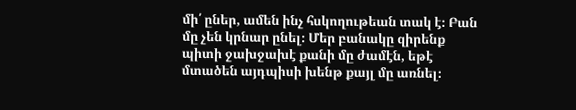մի՛ ըներ, ամեն ինչ հսկողութեան տակ է։ Բան մը չեն կրնար ընել։ Մեր բանակը զիրենք պիտի ջախջախէ քանի մը ժամէն, եթէ մտածեն այդպիսի խենթ քայլ մը առնել։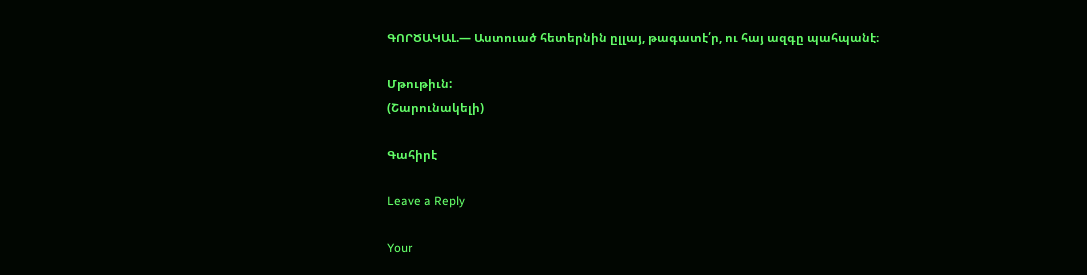ԳՈՐԾԱԿԱԼ.— Աստուած հետերնին ըլլայ, թագատէ՛ր, ու հայ ազգը պահպանէ։

Մթութիւն:
(Շարունակելի)

Գահիրէ

Leave a Reply

Your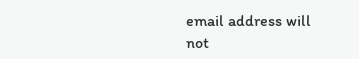email address will not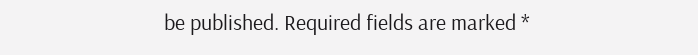be published. Required fields are marked *